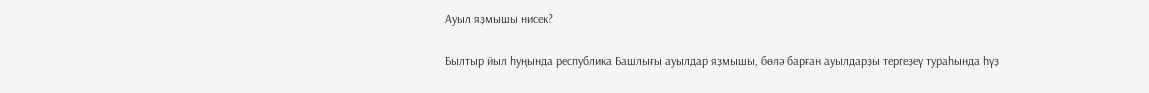Ауыл яҙмышы нисек?

Былтыр йыл һуңында республика Башлығы ауылдар яҙмышы, бөлә барған ауылдарҙы тергеҙеү тураһында һүҙ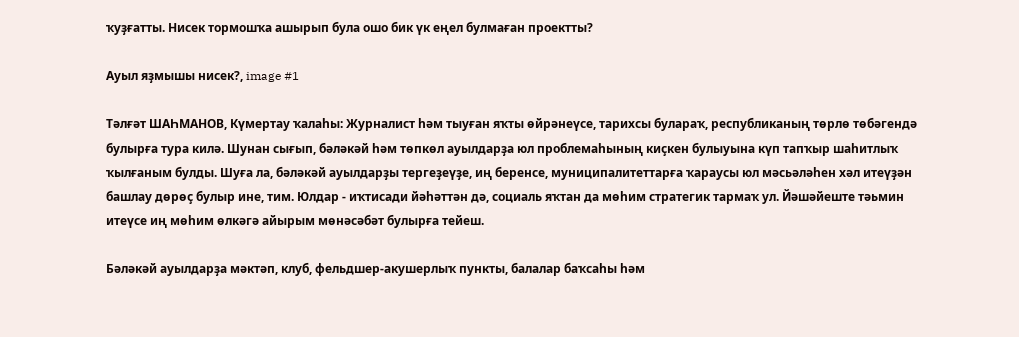ҡуҙғатты. Нисек тормошҡа ашырып була ошо бик үк еңел булмаған проектты?

Ауыл яҙмышы нисек?, image #1

Тәлғәт ШАҺМАНОВ, Күмертау ҡалаһы: Журналист һәм тыуған яҡты өйрәнеүсе, тарихсы булараҡ, республиканың төрлө төбәгендә булырға тура килә. Шунан сығып, бәләкәй һәм төпкөл ауылдарҙа юл проблемаһының киҫкен булыуына күп тапҡыр шаһитлыҡ ҡылғаным булды. Шуға ла, бәләкәй ауылдарҙы тергеҙеүҙе, иң беренсе, муниципалитеттарға ҡараусы юл мәсьәләһен хәл итеүҙән башлау дөрөҫ булыр ине, тим. Юлдар - иҡтисади йәһәттән дә, социаль яҡтан да мөһим стратегик тармаҡ ул. Йәшәйеште тәьмин итеүсе иң мөһим өлкәгә айырым мөнәсәбәт булырға тейеш.

Бәләкәй ауылдарҙа мәктәп, клуб, фельдшер-акушерлыҡ пункты, балалар баҡсаһы һәм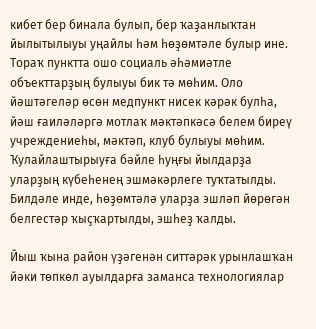кибет бер бинала булып, бер ҡаҙанлыҡтан йылытылыуы уңайлы һәм һөҙөмтәле булыр ине. Тораҡ пунктта ошо социаль әһәмиәтле объекттарҙың булыуы бик тә мөһим. Оло йәштәгеләр өсөн медпункт нисек кәрәк булһа, йәш ғаиләләргә мотлаҡ мәктәпкәсә белем биреү учреждениеһы, мәктәп, клуб булыуы мөһим. Ҡулайлаштырыуға бәйле һуңғы йылдарҙа уларҙың күбеһенең эшмәкәрлеге туҡтатылды. Билдәле инде, һөҙөмтәлә уларҙа эшләп йөрөгән белгестәр ҡыҫҡартылды, эшһеҙ ҡалды.

Йыш ҡына район үҙәгенән ситтәрәк урынлашҡан йәки төпкөл ауылдарға заманса технологиялар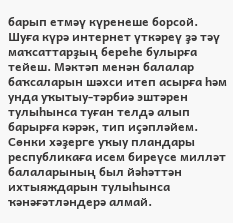барып етмәү күренеше борсой. Шуға күрә интернет үткәреү ҙә тәү маҡсаттарҙың береһе булырға тейеш. Мәктәп менән балалар баҡсаларын шәхси итеп асырға һәм унда уҡытыу-тәрбиә эштәрен тулыһынса туған телдә алып барырға кәрәк, тип иҫәпләйем. Сөнки хәҙерге уҡыу пландары республикаға исем биреүсе милләт балаларының был йәһәттән ихтыяждарын тулыһынса ҡәнәғәтләндерә алмай.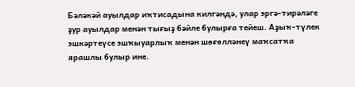Бәләкәй ауылдар иҡтисадына килгәндә, улар эргә-тирәләге ҙур ауылдар менән тығыҙ бәйле булырға тейеш. Аҙыҡ-түлек эшкәртеүсе эшҡыуарлыҡ менән шөғөлләнеү маҡсатҡа ярашлы булыр ине.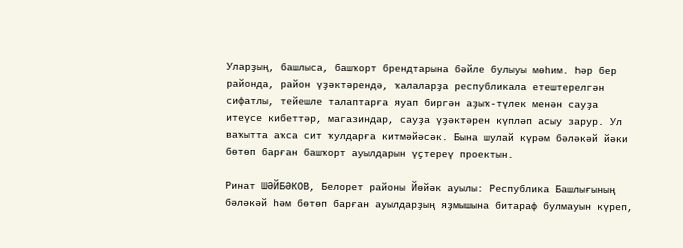Уларҙың, башлыса, башҡорт брендтарына бәйле булыуы мөһим. Һәр бер районда, район үҙәктәрендә, ҡалаларҙа республикала етештерелгән сифатлы, тейешле талаптарға яуап биргән аҙыҡ-түлек менән сауҙа итеүсе кибеттәр, магазиндар, сауҙа үҙәктәрен күпләп асыу зарур. Ул ваҡытта аҡса сит ҡулдарға китмәйәсәк. Бына шулай күрәм бәләкәй йәки бөтөп барған башҡорт ауылдарын үҫтереү проектын.

Ринат ШӘЙБӘКОВ, Белорет районы Йөйәк ауылы: Республика Башлығының бәләкәй һәм бөтөп барған ауылдарҙың яҙмышына битараф булмауын күреп,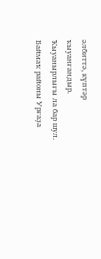әлбиттә, күптәр ҡыуанғандыр. Ҡыуанырлығы ла бар шул. Баймаҡ районы Урғаҙа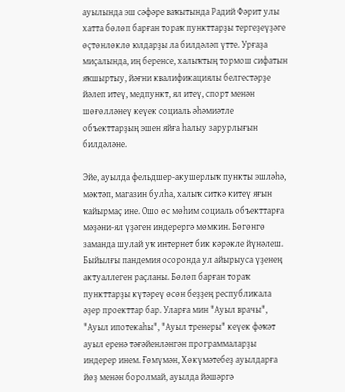ауылында эш сәфәре ваҡытында Радий Фәрит улы хатта бөлөп барған тораҡ пункттарҙы тергеҙеүҙәге өҫтөнлөклө юлдарҙы ла билдәләп үтте. Урғаҙа миҫалында, иң беренсе, халыҡтың тормош сифатын яҡшыртыу, йәғни квалификациялы белгестәрҙе йәлеп итеү, медпункт, ял итеү, спорт менән шөғөлләнеү кеүек социаль әһәмиәтле объекттарҙың эшен яйға һалыу зарурлығын билдәләне.

Эйе, ауылда фельдшер-акушерлыҡ пункты эшләһә, мәктәп, магазин булһа, халыҡ ситкә китеү яғын ҡайырмаҫ ине. Ошо өс мөһим социаль объекттарға мәҙәни-ял үҙәген индерергә мөмкин. Бөгөнгө заманда шулай уҡ интернет бик кәрәкле йүнәлеш. Быйылғы пандемия осоронда ул айырыуса үҙенең актуаллеген раҫланы. Бөлөп барған тораҡ пункттарҙы күтәреү өсөн беҙҙең республикала әҙер проекттар бар. Уларға мин "Ауыл врачы", "Ауыл ипотекаһы", "Ауыл тренеры" кеүек фәҡәт ауыл еренә тәғәйенләнгән программаларҙы индерер инем. Ғөмүмән, Хөкүмәтебеҙ ауылдарға йөҙ менән боролмай, ауылда йәшәргә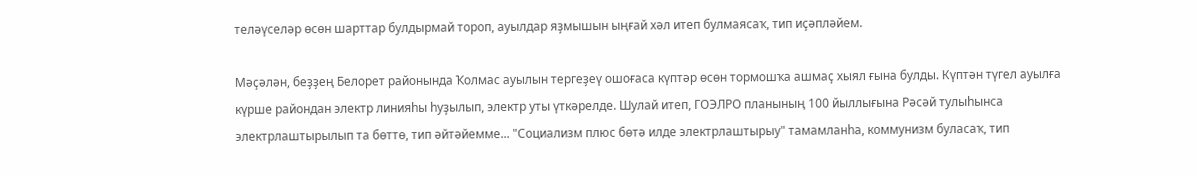теләүселәр өсөн шарттар булдырмай тороп, ауылдар яҙмышын ыңғай хәл итеп булмаясаҡ, тип иҫәпләйем.

Мәҫәлән, беҙҙең Белорет районында Ҡолмас ауылын тергеҙеү ошоғаса күптәр өсөн тормошҡа ашмаҫ хыял ғына булды. Күптән түгел ауылға күрше райондан электр линияһы һуҙылып, электр уты үткәрелде. Шулай итеп, ГОЭЛРО планының 100 йыллығына Рәсәй тулыһынса электрлаштырылып та бөттө, тип әйтәйемме... "Социализм плюс бөтә илде электрлаштырыу" тамамланһа, коммунизм буласаҡ, тип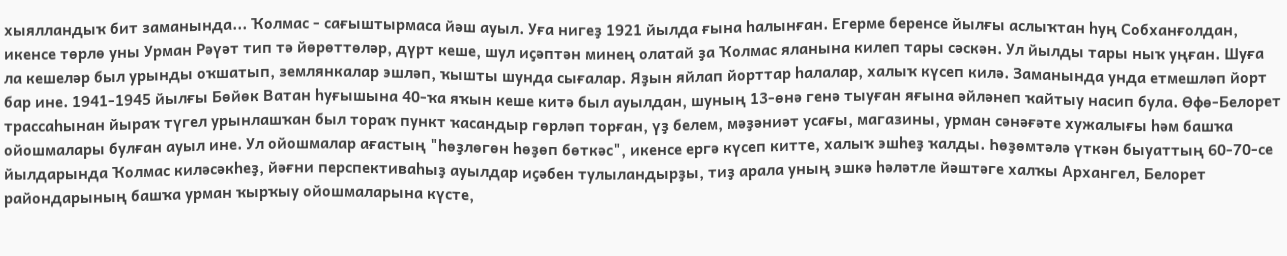хыялландыҡ бит заманында... Ҡолмас - сағыштырмаса йәш ауыл. Уға нигеҙ 1921 йылда ғына һалынған. Егерме беренсе йылғы аслыҡтан һуң Собханғолдан, икенсе төрлө уны Урман Рәүәт тип тә йөрөттөләр, дүрт кеше, шул иҫәптән минең олатай ҙа Ҡолмас яланына килеп тары сәскән. Ул йылды тары ныҡ уңған. Шуға ла кешеләр был урынды оҡшатып, землянкалар эшләп, ҡышты шунда сығалар. Яҙын яйлап йорттар һалалар, халыҡ күсеп килә. Заманында унда етмешләп йорт бар ине. 1941-1945 йылғы Бөйөк Ватан һуғышына 40-ҡа яҡын кеше китә был ауылдан, шуның 13-өнә генә тыуған яғына әйләнеп ҡайтыу насип була. Өфө-Белорет трассаһынан йыраҡ түгел урынлашҡан был тораҡ пункт ҡасандыр гөрләп торған, үҙ белем, мәҙәниәт усағы, магазины, урман сәнәғәте хужалығы һәм башҡа ойошмалары булған ауыл ине. Ул ойошмалар ағастың "һөҙлөгөн һөҙөп бөткәс", икенсе ергә күсеп китте, халыҡ эшһеҙ ҡалды. Һөҙөмтәлә үткән быуаттың 60-70-се йылдарында Ҡолмас киләсәкһеҙ, йәғни перспективаһыҙ ауылдар иҫәбен тулыландырҙы, тиҙ арала уның эшкә һәләтле йәштәге халҡы Архангел, Белорет райондарының башҡа урман ҡырҡыу ойошмаларына күсте,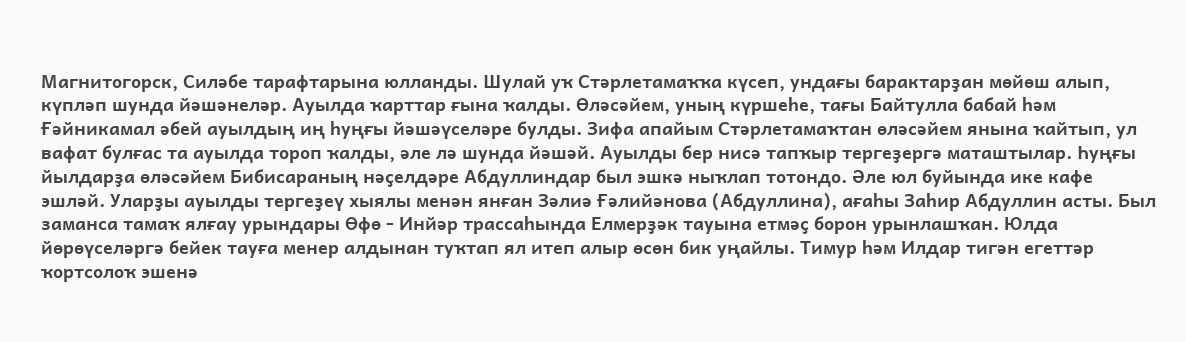Магнитогорск, Силәбе тарафтарына юлланды. Шулай уҡ Стәрлетамаҡҡа күсеп, ундағы барактарҙан мөйөш алып, күпләп шунда йәшәнеләр. Ауылда ҡарттар ғына ҡалды. Өләсәйем, уның күршеһе, тағы Байтулла бабай һәм Ғәйникамал әбей ауылдың иң һуңғы йәшәүселәре булды. Зифа апайым Стәрлетамаҡтан өләсәйем янына ҡайтып, ул вафат булғас та ауылда тороп ҡалды, әле лә шунда йәшәй. Ауылды бер нисә тапҡыр тергеҙергә маташтылар. Һуңғы йылдарҙа өләсәйем Бибисараның нәҫелдәре Абдуллиндар был эшкә ныҡлап тотондо. Әле юл буйында ике кафе эшләй. Уларҙы ауылды тергеҙеү хыялы менән янған Зәлиә Ғәлийәнова (Абдуллина), ағаһы Заһир Абдуллин асты. Был заманса тамаҡ ялғау урындары Өфө - Инйәр трассаһында Елмерҙәк тауына етмәҫ борон урынлашҡан. Юлда йөрөүселәргә бейек тауға менер алдынан туҡтап ял итеп алыр өсөн бик уңайлы. Тимур һәм Илдар тигән егеттәр ҡортсолоҡ эшенә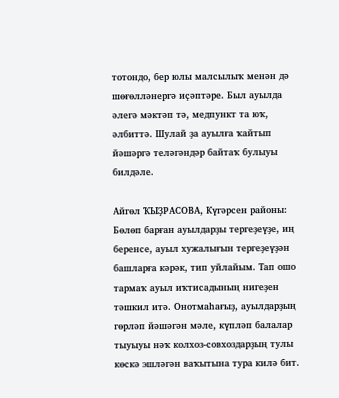тотондо, бер юлы малсылыҡ менән дә шөғөлләнергә иҫәптәре. Был ауылда әлегә мәктәп тә, медпункт та юҡ, әлбиттә. Шулай ҙа ауылға ҡайтып йәшәргә теләгәндәр байтаҡ булыуы билдәле.

Айгөл ҠЫҘРАСОВА, Күгәрсен районы: Бөлөп барған ауылдарҙы тергеҙеүҙе, иң беренсе, ауыл хужалығын тергеҙеүҙән башларға кәрәк, тип уйлайым. Тап ошо тармаҡ ауыл иҡтисадының нигеҙен тәшкил итә. Онотмаһағыҙ, ауылдарҙың гөрләп йәшәгән мәле, күпләп балалар тыуыуы нәҡ колхоз-совхоздарҙың тулы көскә эшләгән ваҡытына тура килә бит.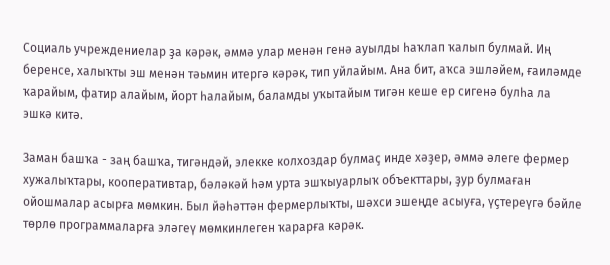Социаль учреждениелар ҙа кәрәк, әммә улар менән генә ауылды һаҡлап ҡалып булмай. Иң беренсе, халыҡты эш менән тәьмин итергә кәрәк, тип уйлайым. Ана бит, аҡса эшләйем, ғаиләмде ҡарайым, фатир алайым, йорт һалайым, баламды уҡытайым тигән кеше ер сигенә булһа ла эшкә китә.

Заман башҡа - заң башҡа, тигәндәй, элекке колхоздар булмаҫ инде хәҙер, әммә әлеге фермер хужалыҡтары, кооперативтар, бәләкәй һәм урта эшҡыуарлыҡ объекттары, ҙур булмаған ойошмалар асырға мөмкин. Был йәһәттән фермерлыҡты, шәхси эшеңде асыуға, үҫтереүгә бәйле төрлө программаларға эләгеү мөмкинлеген ҡарарға кәрәк.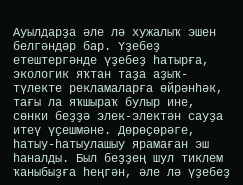Ауылдарҙа әле лә хужалыҡ эшен белгәндәр бар. Үҙебеҙ етештергәнде үҙебеҙ һатырға, экологик яҡтан таҙа аҙыҡ-түлекте рекламаларға өйрәнһәк, тағы ла яҡшыраҡ булыр ине, сөнки беҙҙә элек-электән сауҙа итеү үҫешмәне. Дөрөҫөрәге, һатыу-һатыулашыу ярамаған эш һаналды. Был беҙҙең шул тиклем ҡаныбыҙға һеңгән, әле лә үҙебеҙ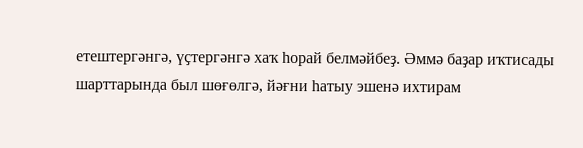етештергәнгә, үҫтергәнгә хаҡ һорай белмәйбеҙ. Әммә баҙар иҡтисады шарттарында был шөғөлгә, йәғни һатыу эшенә ихтирам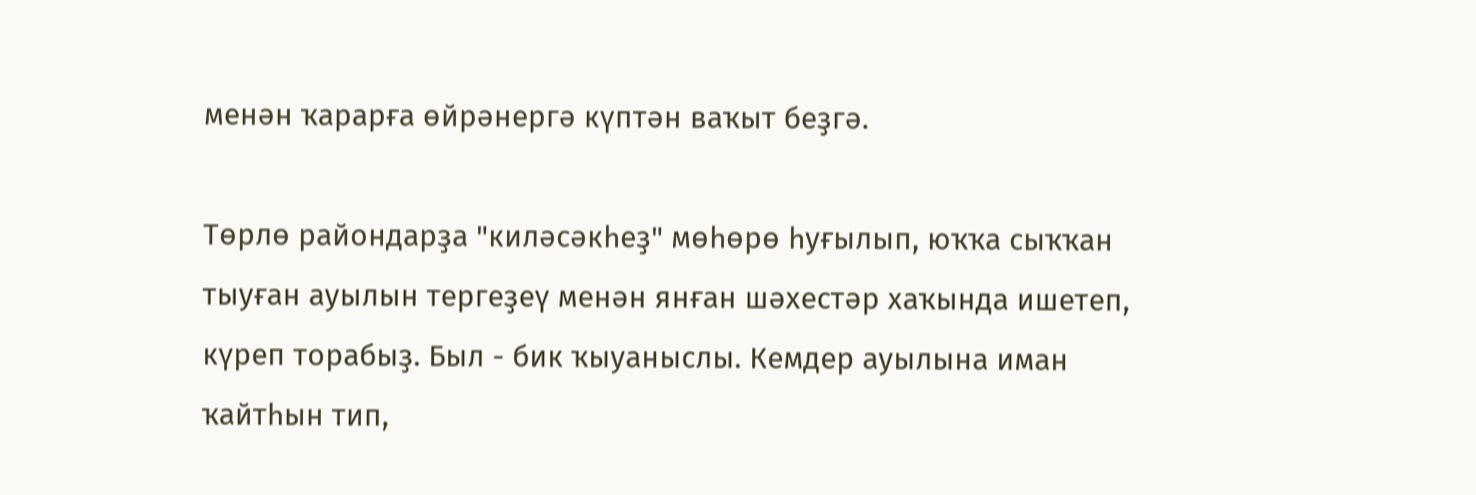менән ҡарарға өйрәнергә күптән ваҡыт беҙгә.

Төрлө райондарҙа "киләсәкһеҙ" мөһөрө һуғылып, юҡҡа сыҡҡан тыуған ауылын тергеҙеү менән янған шәхестәр хаҡында ишетеп, күреп торабыҙ. Был - бик ҡыуаныслы. Кемдер ауылына иман ҡайтһын тип,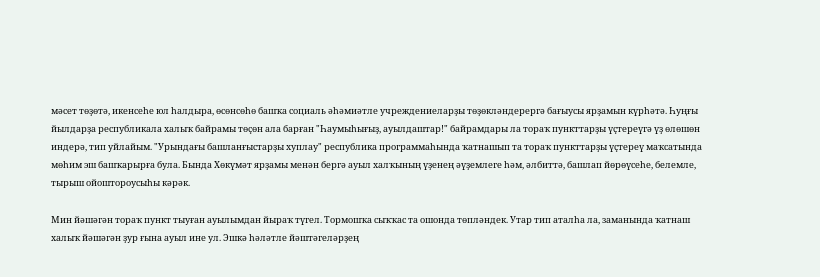мәсет төҙөтә, икенсеһе юл һалдыра, өсөнсөһө башҡа социаль әһәмиәтле учреждениеларҙы төҙөкләндерергә бағыусы ярҙамын күрһәтә. Һуңғы йылдарҙа республикала халыҡ байрамы төҫөн ала барған "Һаумыһығыҙ, ауылдаштар!" байрамдары ла тораҡ пункттарҙы үҫтереүгә үҙ өлөшөн индерә, тип уйлайым. "Урындағы башланғыстарҙы хуплау" республика программаһында ҡатнашып та тораҡ пункттарҙы үҫтереү маҡсатында мөһим эш башҡарырға була. Бында Хөкүмәт ярҙамы менән бергә ауыл халҡының үҙенең әүҙемлеге һәм, әлбиттә, башлап йөрөүсеһе, белемле, тырыш ойоштороусыһы кәрәк.

Мин йәшәгән тораҡ пункт тыуған ауылымдан йыраҡ түгел. Тормошҡа сыҡҡас та ошонда төпләндек. Утар тип аталһа ла, заманында ҡатнаш халыҡ йәшәгән ҙур ғына ауыл ине ул. Эшкә һәләтле йәштәгеләрҙең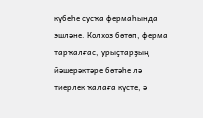күбеһе сусҡа фермаһында эшләне. Колхоз бөтөп, ферма тарҡалғас, урыҫтарҙың йәшерәктәре бөтәһе лә тиерлек ҡалаға күсте, ә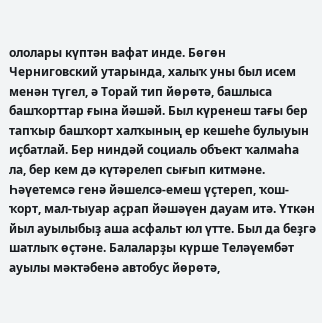ололары күптән вафат инде. Бөгөн Черниговский утарында, халыҡ уны был исем менән түгел, ә Торай тип йөрөтә, башлыса башҡорттар ғына йәшәй. Был күренеш тағы бер тапҡыр башҡорт халҡының ер кешеһе булыуын иҫбатлай. Бер ниндәй социаль объект ҡалмаһа ла, бер кем дә күтәрелеп сығып китмәне. Һәүетемсә генә йәшелсә-емеш үҫтереп, ҡош-ҡорт, мал-тыуар аҫрап йәшәүен дауам итә. Үткән йыл ауылыбыҙ аша асфальт юл үтте. Был да беҙгә шатлыҡ өҫтәне. Балаларҙы күрше Теләүембәт ауылы мәктәбенә автобус йөрөтә,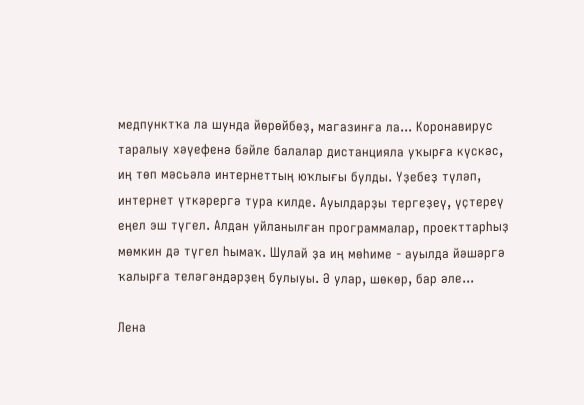медпунктҡа ла шунда йөрөйбөҙ, магазинға ла... Коронавирус таралыу хәүефенә бәйле балалар дистанцияла уҡырға күскәс, иң төп мәсьәлә интернеттың юҡлығы булды. Үҙебеҙ түләп, интернет үткәрергә тура килде. Ауылдарҙы тергеҙеү, үҫтереү еңел эш түгел. Алдан уйланылған программалар, проекттарһыҙ мөмкин дә түгел һымаҡ. Шулай ҙа иң мөһиме - ауылда йәшәргә ҡалырға теләгәндәрҙең булыуы. Ә улар, шөкөр, бар әле...

Лена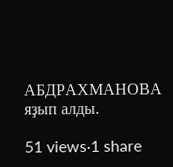АБДРАХМАНОВА яҙып алды.

51 views·1 share